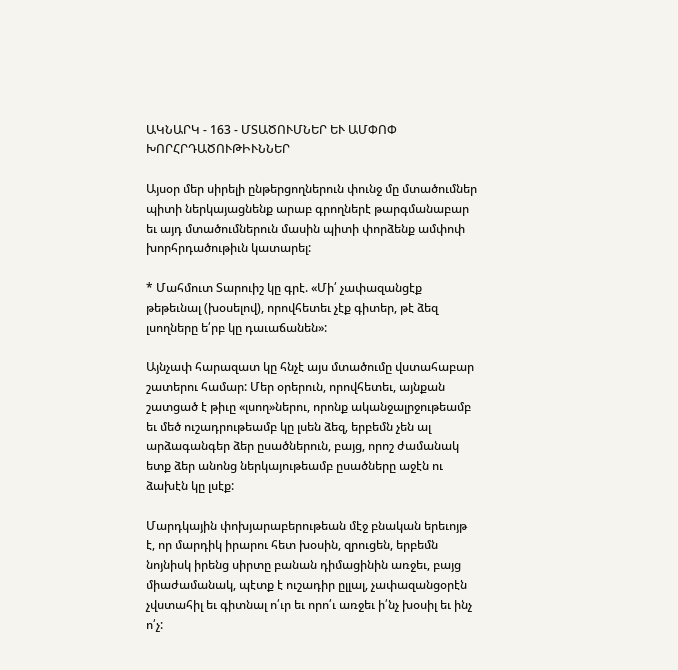ԱԿՆԱՐԿ - 163 - ՄՏԱԾՈՒՄՆԵՐ ԵՒ ԱՄՓՈՓ ԽՈՐՀՐԴԱԾՈՒԹԻՒՆՆԵՐ

Այսօր մեր սիրելի ընթերցողներուն փունջ մը մտածումներ պիտի ներկայացնենք արաբ գրողներէ թարգմանաբար եւ այդ մտածումներուն մասին պիտի փորձենք ամփոփ խորհրդածութիւն կատարել:

* Մահմուտ Տարուիշ կը գրէ. «Մի՛ չափազանցէք թեթեւնալ (խօսելով), որովհետեւ չէք գիտեր, թէ ձեզ լսողները ե՛րբ կը դաւաճանեն»:

Այնչափ հարազատ կը հնչէ այս մտածումը վստահաբար շատերու համար: Մեր օրերուն, որովհետեւ, այնքան շատցած է թիւը «լսող»ներու, որոնք ականջալրջութեամբ եւ մեծ ուշադրութեամբ կը լսեն ձեզ, երբեմն չեն ալ արձագանգեր ձեր ըսածներուն, բայց, որոշ ժամանակ ետք ձեր անոնց ներկայութեամբ ըսածները աջէն ու ձախէն կը լսէք:

Մարդկային փոխյարաբերութեան մէջ բնական երեւոյթ է, որ մարդիկ իրարու հետ խօսին, զրուցեն, երբեմն նոյնիսկ իրենց սիրտը բանան դիմացինին առջեւ, բայց միաժամանակ, պէտք է ուշադիր ըլլալ, չափազանցօրէն չվստահիլ եւ գիտնալ ո՛ւր եւ որո՛ւ առջեւ ի՛նչ խօսիլ եւ ինչ ո՛չ: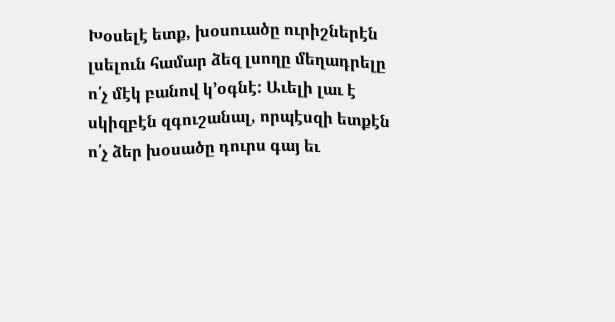Խօսելէ ետք, խօսուածը ուրիշներէն լսելուն համար ձեզ լսողը մեղադրելը ո՛չ մէկ բանով կ՚օգնէ: Աւելի լաւ է սկիզբէն զգուշանալ, որպէսզի ետքէն ո՛չ ձեր խօսածը դուրս գայ եւ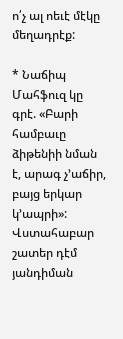ո՛չ ալ ոեւէ մէկը մեղադրէք:

* Նաճիպ Մահֆուզ կը գրէ. «Բարի համբաւը ձիթենիի նման է, արագ չ՚աճիր, բայց երկար կ՚ապրի»: Վստահաբար շատեր դէմ յանդիման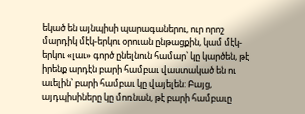եկած են այնպիսի պարագաներու, ուր որոշ մարդիկ մէկ-երկու օրուան ընթացքին, կամ մէկ-երկու «լաւ» գործ ընելնուն համար՝ կը կարծեն, թէ իրենք արդէն բարի համբաւ վաստակած են ու աւելին՝ բարի համբաւ կը վայելեն: Բայց, այդպիսիները կը մոռնան, թէ բարի համբաւը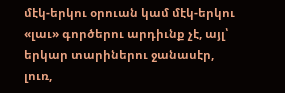մէկ-երկու օրուան կամ մէկ-երկու «լաւ» գործերու արդիւնք չէ, այլ՝ երկար տարիներու ջանասէր, լուռ,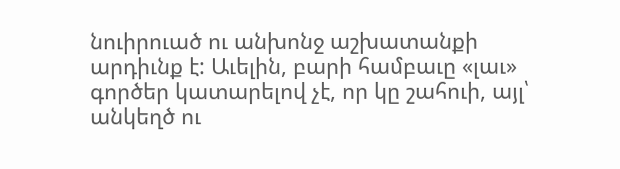նուիրուած ու անխոնջ աշխատանքի արդիւնք է: Աւելին, բարի համբաւը «լաւ» գործեր կատարելով չէ, որ կը շահուի, այլ՝ անկեղծ ու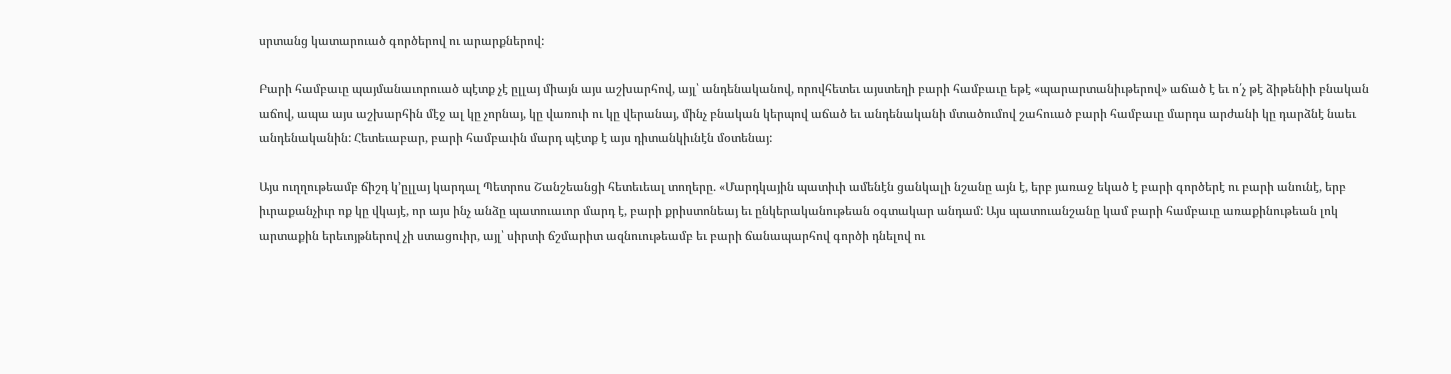սրտանց կատարուած գործերով ու արարքներով:

Բարի համբաւը պայմանաւորուած պէտք չէ ըլլայ միայն այս աշխարհով, այլ՝ անդենականով, որովհետեւ այստեղի բարի համբաւը եթէ «պարարտանիւթերով» աճած է եւ ո՛չ թէ ձիթենիի բնական աճով, ապա այս աշխարհին մէջ ալ կը չորնայ, կը վառուի ու կը վերանայ, մինչ բնական կերպով աճած եւ անդենականի մտածումով շահուած բարի համբաւը մարդս արժանի կը դարձնէ նաեւ անդենականին: Հետեւաբար, բարի համբաւին մարդ պէտք է այս դիտանկիւնէն մօտենայ:

Այս ուղղութեամբ ճիշդ կ՚ըլլայ կարդալ Պետրոս Շանշեանցի հետեւեալ տողերը. «Մարդկային պատիւի ամենէն ցանկալի նշանը այն է, երբ յառաջ եկած է բարի գործերէ ու բարի անունէ, երբ իւրաքանչիւր ոք կը վկայէ, որ այս ինչ անձը պատուաւոր մարդ է, բարի քրիստոնեայ եւ ընկերականութեան օգտակար անդամ: Այս պատուանշանը կամ բարի համբաւը առաքինութեան լոկ արտաքին երեւոյթներով չի ստացուիր, այլ՝ սիրտի ճշմարիտ ազնուութեամբ եւ բարի ճանապարհով գործի դնելով ու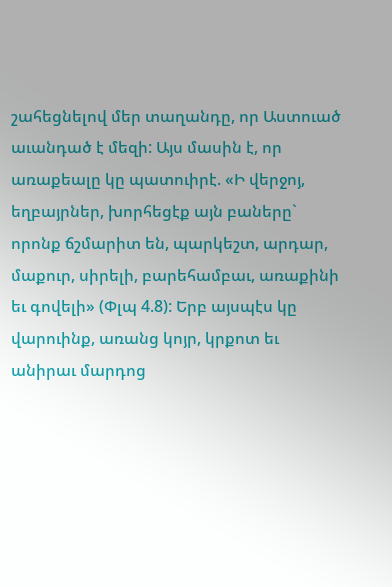շահեցնելով մեր տաղանդը, որ Աստուած աւանդած է մեզի: Այս մասին է, որ առաքեալը կը պատուիրէ. «Ի վերջոյ, եղբայրներ, խորհեցէք այն բաները` որոնք ճշմարիտ են, պարկեշտ, արդար, մաքուր, սիրելի, բարեհամբաւ, առաքինի եւ գովելի» (Փլպ 4.8): Երբ այսպէս կը վարուինք, առանց կոյր, կրքոտ եւ անիրաւ մարդոց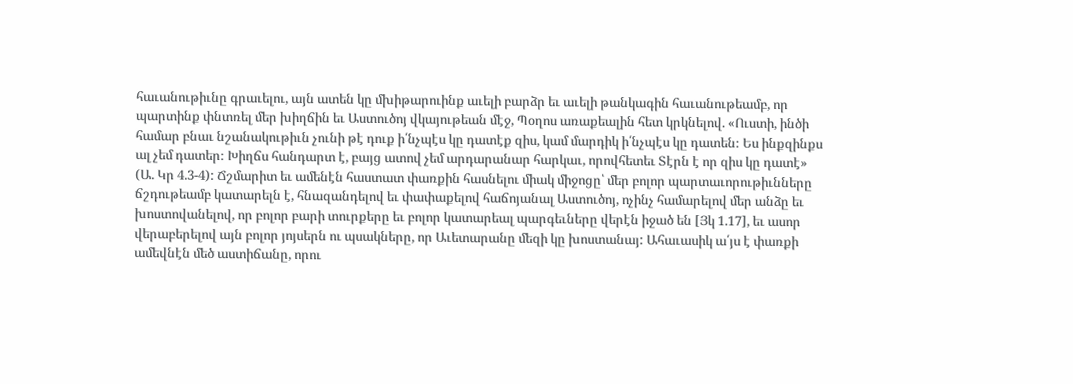հաւանութիւնը գրաւելու, այն ատեն կը մխիթարուինք աւելի բարձր եւ աւելի թանկագին հաւանութեամբ, որ պարտինք փնտռել մեր խիղճին եւ Աստուծոյ վկայութեան մէջ, Պօղոս առաքեալին հետ կրկնելով. «Ուստի, ինծի համար բնաւ նշանակութիւն չունի թէ դուք ի՛նչպէս կը դատէք զիս, կամ մարդիկ ի՛նչպէս կը դատեն։ Ես ինքզինքս ալ չեմ դատեր։ Խիղճս հանդարտ է, բայց ատով չեմ արդարանար հարկաւ, որովհետեւ Տէրն է որ զիս կը դատէ» (Ա. Կր 4.3-4): Ճշմարիտ եւ ամենէն հաստատ փառքին հասնելու միակ միջոցը՝ մեր բոլոր պարտաւորութիւնները ճշդութեամբ կատարելն է, հնազանդելով եւ փափաքելով հաճոյանալ Աստուծոյ, ոչինչ համարելով մեր անձը եւ խոստովանելով, որ բոլոր բարի տուրքերը եւ բոլոր կատարեալ պարգեւները վերէն իջած են [Յկ 1.17], եւ ասոր վերաբերելով այն բոլոր յոյսերն ու պսակները, որ Աւետարանը մեզի կը խոստանայ: Ահաւասիկ ա՛յս է փառքի ամեվնէն մեծ աստիճանը, որու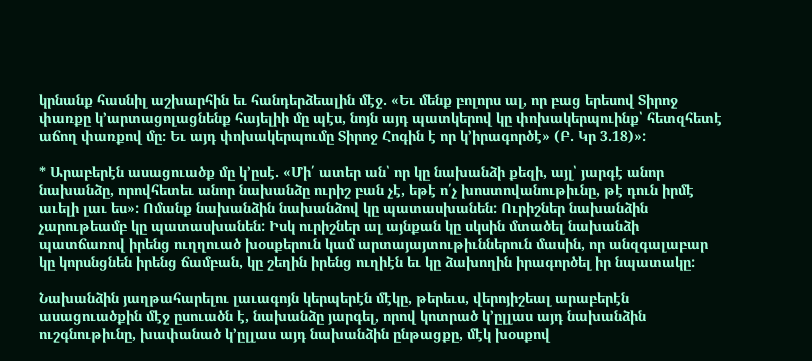կրնանք հասնիլ աշխարհին եւ հանդերձեալին մէջ. «Եւ մենք բոլորս ալ, որ բաց երեսով Տիրոջ փառքը կ՚արտացոլացնենք հայելիի մը պէս, նոյն այդ պատկերով կը փոխակերպուինք՝ հետզհետէ աճող փառքով մը։ Եւ այդ փոխակերպումը Տիրոջ Հոգին է որ կ՚իրագործէ» (Բ. Կր 3.18)»:

* Արաբերէն ասացուածք մը կ՚ըսէ. «Մի՛ ատեր ան՝ որ կը նախանձի քեզի, այլ՝ յարգէ անոր նախանձը, որովհետեւ անոր նախանձը ուրիշ բան չէ, եթէ ո՛չ խոստովանութիւնը, թէ դուն իրմէ աւելի լաւ ես»: Ոմանք նախանձին նախանձով կը պատասխանեն: Ուրիշներ նախանձին չարութեամբ կը պատասխանեն: Իսկ ուրիշներ ալ այնքան կը սկսին մտածել նախանձի պատճառով իրենց ուղղուած խօսքերուն կամ արտայայտութիւններուն մասին, որ անզգալաբար կը կորսնցնեն իրենց ճամբան, կը շեղին իրենց ուղիէն եւ կը ձախողին իրագործել իր նպատակը:

Նախանձին յաղթահարելու լաւագոյն կերպերէն մէկը, թերեւս, վերոյիշեալ արաբերէն ասացուածքին մէջ ըսուածն է, նախանձը յարգել, որով կոտրած կ՚ըլլաս այդ նախանձին ուշգնութիւնը, խափանած կ՚ըլլաս այդ նախանձին ընթացքը, մէկ խօսքով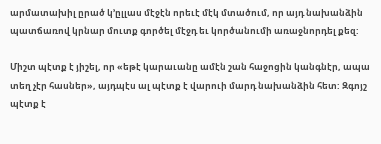արմատախիլ ըրած կ՚ըլլաս մէջէն որեւէ մէկ մտածում, որ այդ նախանձին պատճառով կրնար մուտք գործել մէջդ եւ կործանումի առաջնորդել քեզ:

Միշտ պէտք է յիշել, որ «եթէ կարաւանը ամէն շան հաջոցին կանգնէր, ապա տեղ չէր հասներ», այդպէս ալ պէտք է վարուի մարդ նախանձին հետ: Զգոյշ պէտք է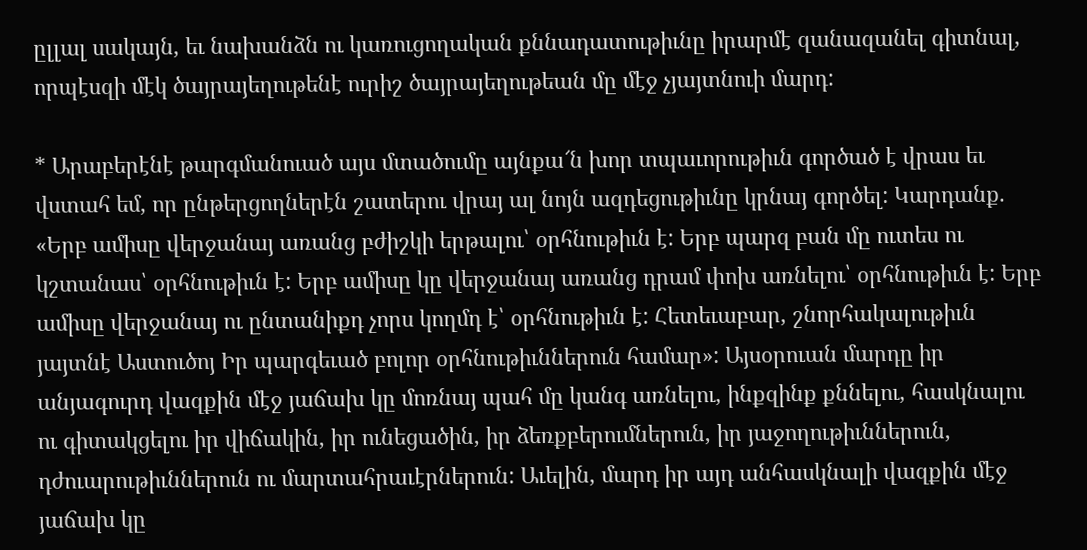ըլլալ սակայն, եւ նախանձն ու կառուցողական քննադատութիւնը իրարմէ զանազանել գիտնալ, որպէսզի մէկ ծայրայեղութենէ ուրիշ ծայրայեղութեան մը մէջ չյայտնուի մարդ:

* Արաբերէնէ թարգմանուած այս մտածումը այնքա՜ն խոր տպաւորութիւն գործած է վրաս եւ վստահ եմ, որ ընթերցողներէն շատերու վրայ ալ նոյն ազդեցութիւնը կրնայ գործել: Կարդանք. «Երբ ամիսը վերջանայ առանց բժիշկի երթալու՝ օրհնութիւն է: Երբ պարզ բան մը ուտես ու կշտանաս՝ օրհնութիւն է: Երբ ամիսը կը վերջանայ առանց դրամ փոխ առնելու՝ օրհնութիւն է: Երբ ամիսը վերջանայ ու ընտանիքդ չորս կողմդ է՝ օրհնութիւն է: Հետեւաբար, շնորհակալութիւն յայտնէ Աստուծոյ Իր պարգեւած բոլոր օրհնութիւններուն համար»: Այսօրուան մարդը իր անյագուրդ վազքին մէջ յաճախ կը մոռնայ պահ մը կանգ առնելու, ինքզինք քննելու, հասկնալու ու գիտակցելու իր վիճակին, իր ունեցածին, իր ձեռքբերումներուն, իր յաջողութիւններուն, դժուարութիւններուն ու մարտահրաւէրներուն: Աւելին, մարդ իր այդ անհասկնալի վազքին մէջ յաճախ կը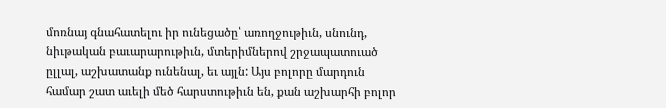մոռնայ գնահատելու իր ունեցածը՝ առողջութիւն, սնունդ, նիւթական բաւարարութիւն, մտերիմներով շրջապատուած ըլլալ, աշխատանք ունենալ, եւ այլն: Այս բոլորը մարդուն համար շատ աւելի մեծ հարստութիւն են, քան աշխարհի բոլոր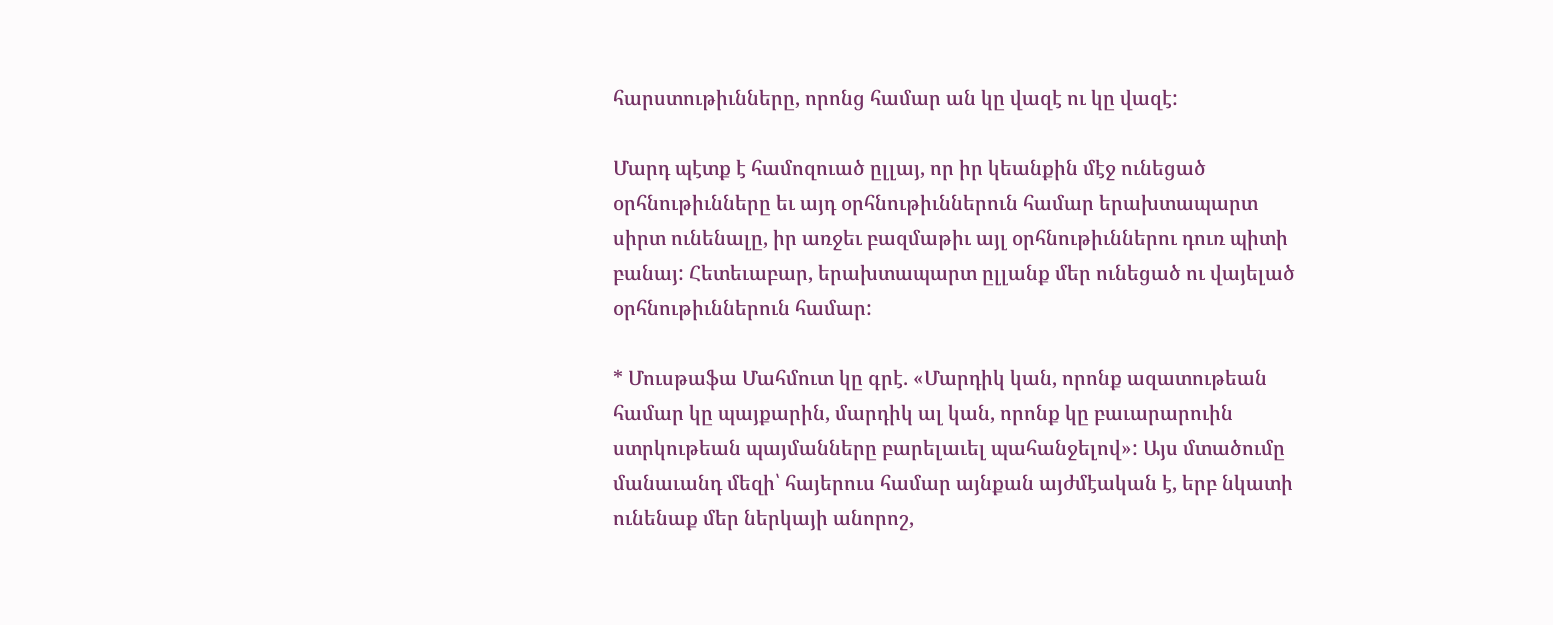հարստութիւնները, որոնց համար ան կը վազէ ու կը վազէ:

Մարդ պէտք է համոզուած ըլլայ, որ իր կեանքին մէջ ունեցած օրհնութիւնները եւ այդ օրհնութիւններուն համար երախտապարտ սիրտ ունենալը, իր առջեւ բազմաթիւ այլ օրհնութիւններու դուռ պիտի բանայ: Հետեւաբար, երախտապարտ ըլլանք մեր ունեցած ու վայելած օրհնութիւններուն համար:

* Մուսթաֆա Մահմուտ կը գրէ. «Մարդիկ կան, որոնք ազատութեան համար կը պայքարին, մարդիկ ալ կան, որոնք կը բաւարարուին ստրկութեան պայմանները բարելաւել պահանջելով»: Այս մտածումը մանաւանդ մեզի՝ հայերուս համար այնքան այժմէական է, երբ նկատի ունենաք մեր ներկայի անորոշ,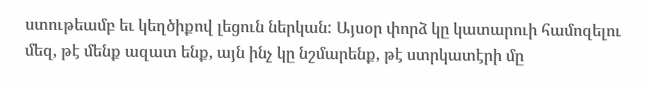ստութեամբ եւ կեղծիքով լեցուն ներկան: Այսօր փորձ կը կատարուի համոզելու մեզ, թէ մենք ազատ ենք, այն ինչ կը նշմարենք, թէ ստրկատէրի մը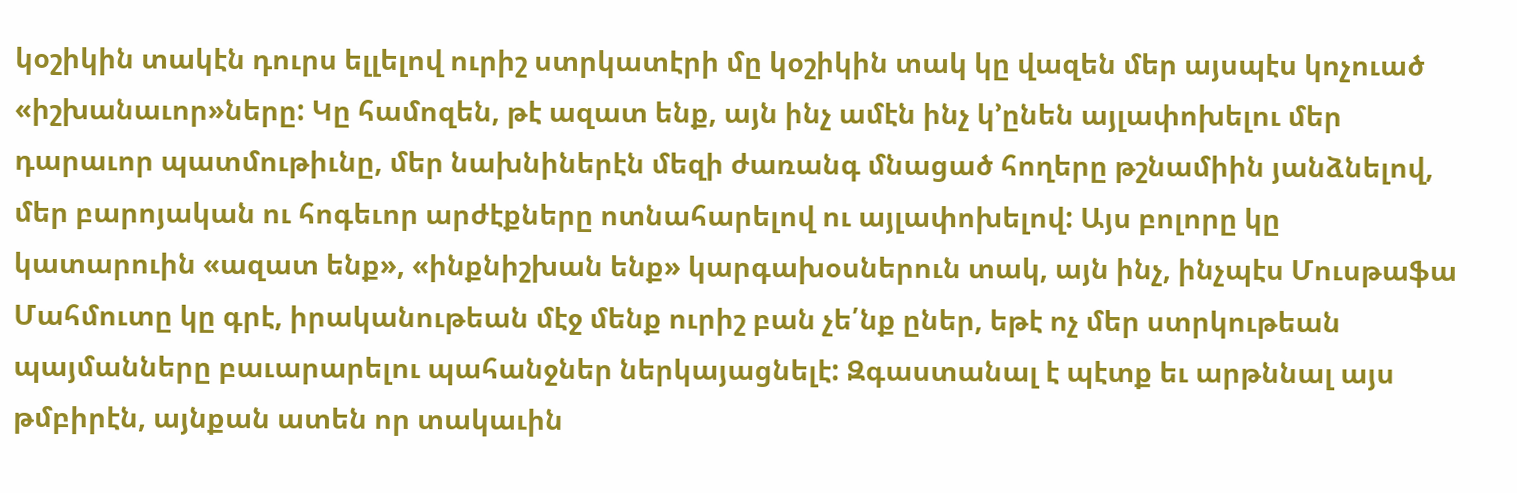կօշիկին տակէն դուրս ելլելով ուրիշ ստրկատէրի մը կօշիկին տակ կը վազեն մեր այսպէս կոչուած «իշխանաւոր»ները: Կը համոզեն, թէ ազատ ենք, այն ինչ ամէն ինչ կ՚ընեն այլափոխելու մեր դարաւոր պատմութիւնը, մեր նախնիներէն մեզի ժառանգ մնացած հողերը թշնամիին յանձնելով, մեր բարոյական ու հոգեւոր արժէքները ոտնահարելով ու այլափոխելով: Այս բոլորը կը կատարուին «ազատ ենք», «ինքնիշխան ենք» կարգախօսներուն տակ, այն ինչ, ինչպէս Մուսթաֆա Մահմուտը կը գրէ, իրականութեան մէջ մենք ուրիշ բան չե՛նք ըներ, եթէ ոչ մեր ստրկութեան պայմանները բաւարարելու պահանջներ ներկայացնելէ: Զգաստանալ է պէտք եւ արթննալ այս թմբիրէն, այնքան ատեն որ տակաւին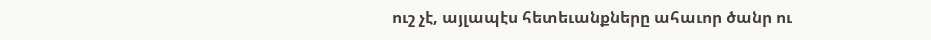ուշ չէ, այլապէս հետեւանքները ահաւոր ծանր ու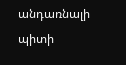անդառնալի պիտի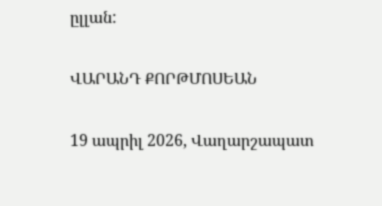ըլլան:

ՎԱՐԱՆԴ ՔՈՐԹՄՈՍԵԱՆ

19 ապրիլ 2026, Վաղարշապատ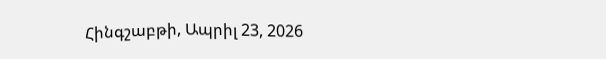Հինգշաբթի, Ապրիլ 23, 2026